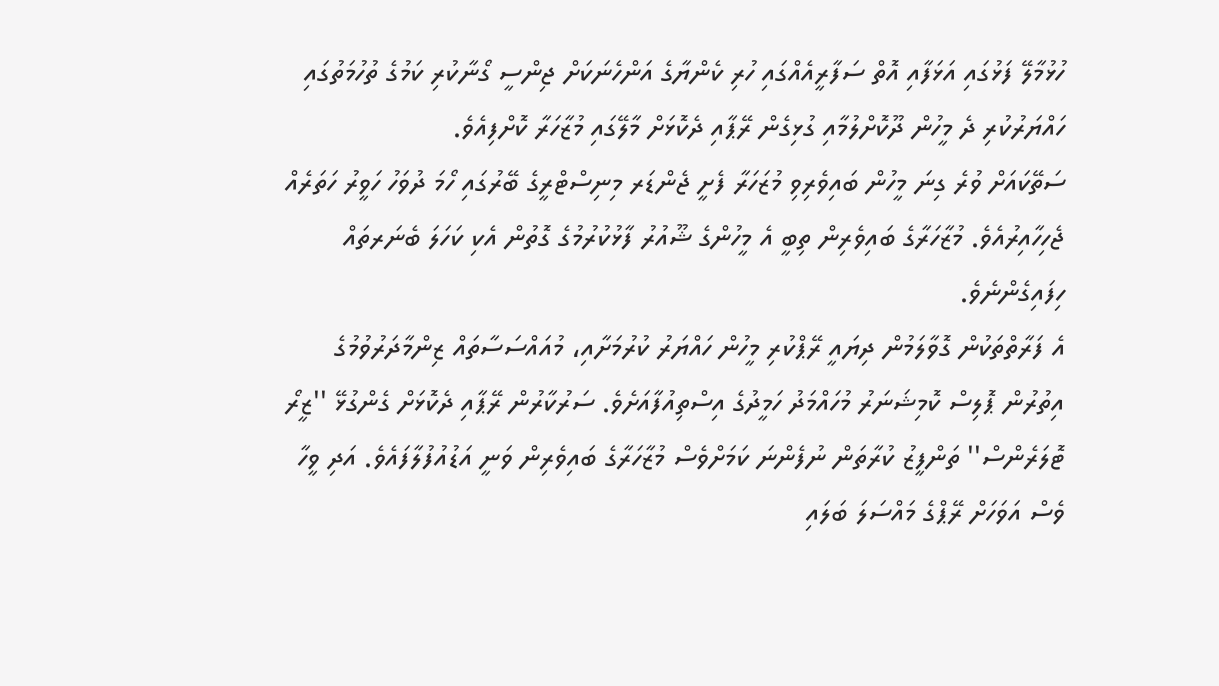ހުޅުމާލޭ ފަޅުގައި އަޅަފާއި އޮތް ސަފާރީއެއްގައި ހުރި ކެންޔާގެ އަންހެނަކަށް ޖިންސީ ގޯނާކުރި ކަމުގެ ތުހުމަތުގައި ހައްޔަރުކުރި ދެ މީހުން ދޫކޮށްލުމާއި ގުޅިގެން ރޭޕާއި ދެކޮޅަށް މާލޭގައި މުޒާހަރާ ކޮށްފިއެވެ.
ސަތޭކައަށް ވުރެ ގިނަ މީހުން ބައިވެރިވި މުޒަހަރާ ފެށީ ޖެންޑަރ މިނިސްޓްރީގެ ބޭރުގައި ހޯމަ ދުވަހު ހަވީރު ހަތަރެއް ޖެހިހާއިރުއެވެ. މުޒާހަރާގެ ބައިވެރިން ތިބީ އެ މީހުންގެ ޝޫއުރު ފާޅުކުރުމުގެ ގޮތުން އެކި ކަހަލަ ބެނަރތައް ހިފައިގެންނެވެ.
އެ ފަރާތްތަކުން ގޮވާލަމުން ދިޔައީ ރޭޕްކުރި މީހުން ހައްޔަރު ކުރުމަށާއި، މުއައްސަސާތައް ޒިންމާދަރުވުމުގެ އިތުރުން ޕޮލިސް ކޮމިޝަނަރު މުހައްމަދު ހަމީދުގެ އިސްތިއުފާއަށެވެ. ސަރުކާރުން ރޭޕާއި ދެކޮޅަށް ގެންގުޅޭ ''ޒީރޯ ޓޮލަރެންސް'' ތަންފީޒު ކުރާތަން ނުފެންނަ ކަމަށްވެސް މުޒާހަރާގެ ބައިވެރިން ވަނީ އަޑުއުފުލާފައެވެ. އަދި ވީހާ ވެސް އަވަހަށް ރޭޕްގެ މައްސަލަ ބަލައި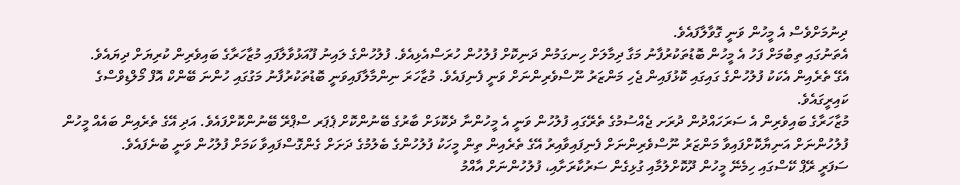ދިނުމަށްވެސް އެ މީހުން ވަނީ ގޮވާލާފައެވެ.
އެތަނުގައި ތިބުމަށް ފަހު އެ މީހުން ބޮޑުތަކުރުފާނު މަގާ ދިމާލަށް ހިނގަމުން ދަނިކޮށް ފުލުހުން ހުރަސްއެޅިއެވެ. ފުލުހުންގެ ލައިނު ފޫއަޅުވާލާފައި މުޒާހަރާގެ ބައިވެރިން ކުރިޔަށް ދިޔައެވެ.
އެގޭ ތެރެއިން އެކަކު ފުލުހުންގެ ގައިގައި ކޮޅުފައިން ޖެހި މަންޒަރު ނޫސްވެރިންނަށް ވަނީ ފެނިފައެވެ. މުޒާހަރަ ނިންމާލާފައިވަނީ ބޮޑުތަކުރުފާނު މަގުގައި ހުންނަ ބޭންކް އޮފް މޯލްޑިވްސްގެ ކައިރީގައެވެ.
މުޒާހަރާގެ ބައިވެރިން އެ ސަރަހައްދުން ދުރަށ ޖެއްސުމުގެ ތެރޭގައި ފުލުހުން ވަނީ އެ މީހުންނާ ދެކޮޅަށް ބާރުގެ ބޭނުންކޮށް ޕެޕަރ ސްޕްރޭ ބޭނުންކޮށްފައެވެ. އަދި އޭގެ ތެރެއިން ބައެއް މީހުން ފުލުހުންނަށް އަނިޔާކޮށްފައިވާ މަންޒަރު ނޫސްވެރިންނަށް ފެނިފައިވާއިރު އޭގެ ތެރެއިން ތިން މީހަކު ފުލުހުންގެ ބެލުމުގެ ދަށަށް ގެންގޮސްފައިވާ ކަމަށް ފުލުހުން ވަނީ ބުނެފައެވެ.
ސަފަރީ ރޭޕް ކޭސްގައި ހިމެނޭ މީހުން ދޫކޮށްލުމާއި ގުޅިގެން ސަރުކާރަށާއި، ފުލުހުންނަށް އާއްމު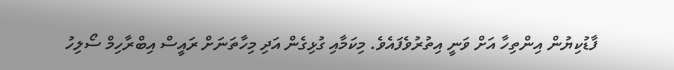ފާޑުކިޔުން އިންތިހާ އަށް ވަނީ އިތުރުވެފައެވެ. މިކަމާއި ގުޅިގެން އަދި މިހާތަނަށް ރައީސް އިބްރާހިމް ސޯލިހު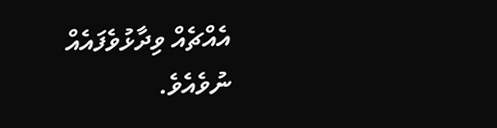އެއްޗެއް ވިދާޅުވެފައެއް ނުވެއެވެ.